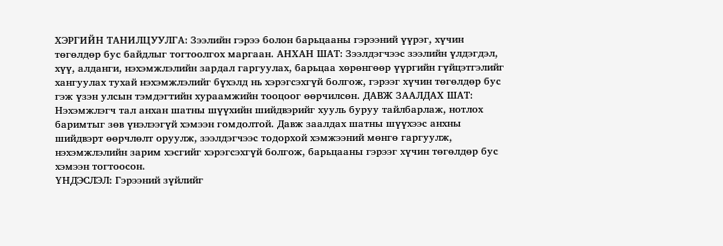ХЭРГИЙН ТАНИЛЦУУЛГА: Зээлийн гэрээ болон барьцааны гэрээний үүрэг, хүчин төгөлдөр бус байдлыг тогтоолгох маргаан. АНХАН ШАТ: Зээлдэгчээс зээлийн үлдэгдэл, хүү, алданги, нэхэмжлэлийн зардал гаргуулах, барьцаа хөрөнгөөр үүргийн гүйцэтгэлийг хангуулах тухай нэхэмжлэлийг бүхэлд нь хэрэгсэхгүй болгож, гэрээг хүчин төгөлдөр бус гэж үзэн улсын тэмдэгтийн хураамжийн тооцоог өөрчилсөн. ДАВЖ ЗААЛДАХ ШАТ: Нэхэмжлэгч тал анхан шатны шүүхийн шийдвэрийг хууль буруу тайлбарлаж, нотлох баримтыг зөв үнэлээгүй хэмээн гомдолтой. Давж заалдах шатны шүүхээс анхны шийдвэрт өөрчлөлт оруулж, зээлдэгчээс тодорхой хэмжээний мөнгө гаргуулж, нэхэмжлэлийн зарим хэсгийг хэрэгсэхгүй болгож, барьцааны гэрээг хүчин төгөлдөр бус хэмээн тогтоосон.
ҮНДЭСЛЭЛ: Гэрээний зүйлийг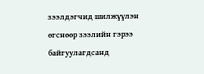зээлдэгчид шилжүүлэн өгснөөр зээлийн гэрээ байгуулагдсанд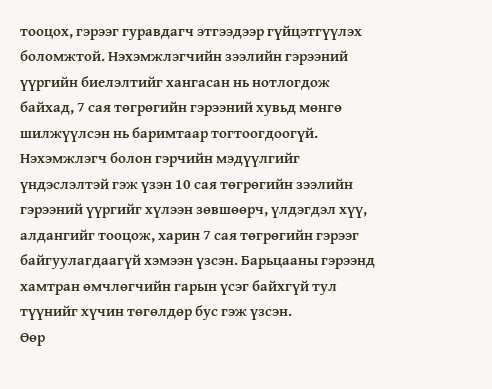тооцох, гэрээг гуравдагч этгээдээр гүйцэтгүүлэх боломжтой. Нэхэмжлэгчийн зээлийн гэрээний үүргийн биелэлтийг хангасан нь нотлогдож байхад, 7 сая төгрөгийн гэрээний хувьд мөнгө шилжүүлсэн нь баримтаар тогтоогдоогүй. Нэхэмжлэгч болон гэрчийн мэдүүлгийг үндэслэлтэй гэж үзэн 10 сая төгрөгийн зээлийн гэрээний үүргийг хүлээн зөвшөөрч, үлдэгдэл хүү, алдангийг тооцож, харин 7 сая төгрөгийн гэрээг байгуулагдаагүй хэмээн үзсэн. Барьцааны гэрээнд хамтран өмчлөгчийн гарын үсэг байхгүй тул түүнийг хүчин төгөлдөр бус гэж үзсэн.
Өөр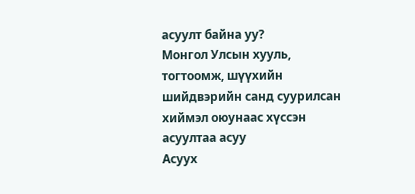асуулт байна уу?
Монгол Улсын хууль, тогтоомж, шүүхийн шийдвэрийн санд суурилсан хиймэл оюунаас хүссэн асуултаа асуу
Асуух